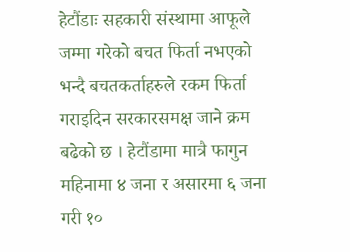हेटौंडाः सहकारी संस्थामा आफूले जम्मा गरेको बचत फिर्ता नभएको भन्दै बचतकर्ताहरुले रकम फिर्ता गराइदिन सरकारसमक्ष जाने क्रम बढेको छ । हेटौंडामा मात्रै फागुन महिनामा ४ जना र असारमा ६ जना गरी १०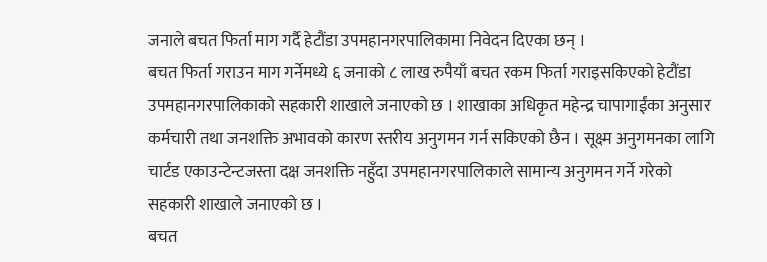जनाले बचत फिर्ता माग गर्दै हेटौंडा उपमहानगरपालिकामा निवेदन दिएका छन् ।
बचत फिर्ता गराउन माग गर्नेमध्ये ६ जनाको ८ लाख रुपैयाँ बचत रकम फिर्ता गराइसकिएको हेटौंडा उपमहानगरपालिकाको सहकारी शाखाले जनाएको छ । शाखाका अधिकृत महेन्द्र चापागाईंका अनुसार कर्मचारी तथा जनशक्ति अभावको कारण स्तरीय अनुगमन गर्न सकिएको छैन । सूक्ष्म अनुगमनका लागि चार्टड एकाउन्टेन्टजस्ता दक्ष जनशक्ति नहुँदा उपमहानगरपालिकाले सामान्य अनुगमन गर्ने गरेको सहकारी शाखाले जनाएको छ ।
बचत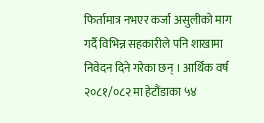फिर्तामात्र नभएर कर्जा असुलीको माग गर्दै विभिन्न सहकारीले पनि शाखामा निवेदन दिने गरेका छन् । आर्थिक वर्ष २०८१/०८२ मा हेटौंडाका ५४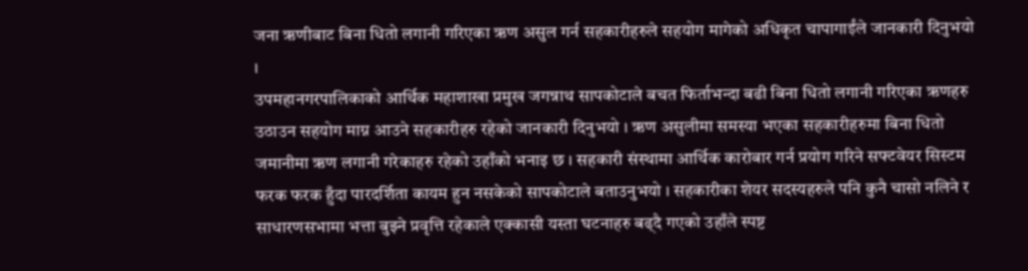जना ऋणीबाट बिना धितो लगानी गरिएका ऋण असुल गर्न सहकारीहरुले सहयोग मागेको अधिकृत चापागाईंले जानकारी दिनुभयो ।
उपमहानगरपालिकाको आर्थिक महाशाखा प्रमुख जगन्नाथ सापकोटाले बचत फिर्ताभन्दा बढी बिना धितो लगानी गरिएका ऋणहरु उठाउन सहयोग माग्न आउने सहकारीहरु रहेको जानकारी दिनुभयो । ऋण असुलीमा समस्या भएका सहकारीहरुमा बिना धितो जमानीमा ऋण लगानी गरेकाहरु रहेको उहाँको भनाइ छ । सहकारी संस्थामा आर्थिक कारोबार गर्न प्रयोग गरिने सफ्टवेयर सिस्टम फरक फरक हुँदा पारदर्शिता कायम हुन नसकेको सापकोटाले बताउनुभयो । सहकारीका शेयर सदस्यहरुले पनि कुनै चासो नलिने र साधारणसभामा भत्ता बुझ्ने प्रवृत्ति रहेकाले एक्कासी यस्ता घटनाहरु बढ्दै गएको उहाँले स्पष्ट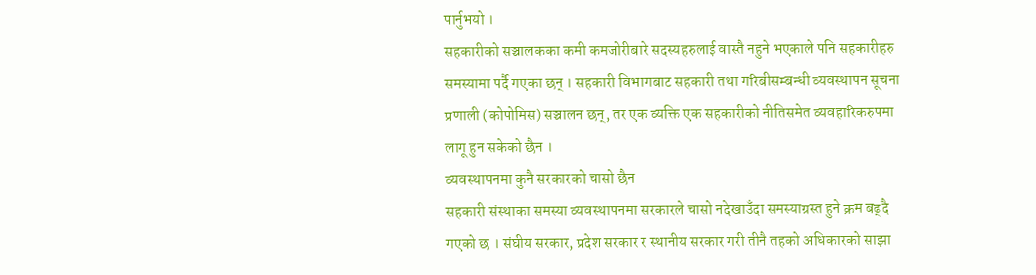पार्नुभयो ।
सहकारीको सञ्चालकका कमी कमजोरीबारे सदस्यहरुलाई वास्तै नहुने भएकाले पनि सहकारीहरु समस्यामा पर्दै गएका छन् । सहकारी विभागबाट सहकारी तथा गरिबीसम्बन्धी व्यवस्थापन सूचना प्रणाली (कोपोमिस) सञ्चालन छन्, तर एक व्यक्ति एक सहकारीको नीतिसमेत व्यवहारिकरुपमा लागू हुन सकेको छैन ।
व्यवस्थापनमा कुनै सरकारको चासो छैन
सहकारी संस्थाका समस्या व्यवस्थापनमा सरकारले चासो नदेखाउँदा समस्याग्रस्त हुने क्रम बढ्दै गएको छ । संघीय सरकार, प्रदेश सरकार र स्थानीय सरकार गरी तीनै तहको अधिकारको साझा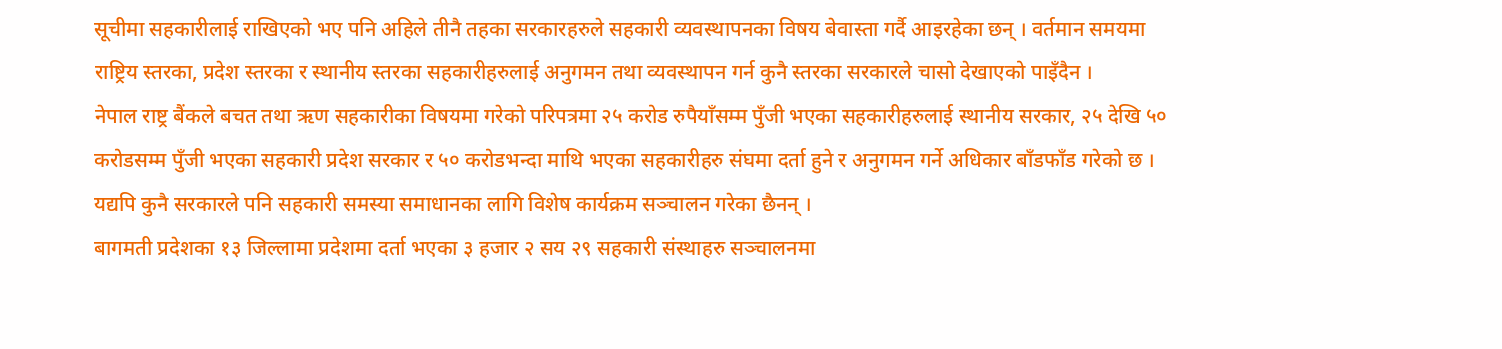सूचीमा सहकारीलाई राखिएको भए पनि अहिले तीनै तहका सरकारहरुले सहकारी व्यवस्थापनका विषय बेवास्ता गर्दै आइरहेका छन् । वर्तमान समयमा राष्ट्रिय स्तरका, प्रदेश स्तरका र स्थानीय स्तरका सहकारीहरुलाई अनुगमन तथा व्यवस्थापन गर्न कुनै स्तरका सरकारले चासो देखाएको पाइँदैन ।
नेपाल राष्ट्र बैंकले बचत तथा ऋण सहकारीका विषयमा गरेको परिपत्रमा २५ करोड रुपैयाँसम्म पुँजी भएका सहकारीहरुलाई स्थानीय सरकार, २५ देखि ५० करोडसम्म पुँजी भएका सहकारी प्रदेश सरकार र ५० करोडभन्दा माथि भएका सहकारीहरु संघमा दर्ता हुने र अनुगमन गर्ने अधिकार बाँडफाँड गरेको छ । यद्यपि कुनै सरकारले पनि सहकारी समस्या समाधानका लागि विशेष कार्यक्रम सञ्चालन गरेका छैनन् ।
बागमती प्रदेशका १३ जिल्लामा प्रदेशमा दर्ता भएका ३ हजार २ सय २९ सहकारी संस्थाहरु सञ्चालनमा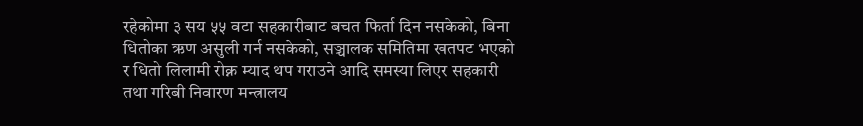रहेकोमा ३ सय ५५ वटा सहकारीबाट बचत फिर्ता दिन नसकेको, बिना धितोका ऋण असुली गर्न नसकेको, सञ्चालक समितिमा खतपट भएको र धितो लिलामी रोक्न म्याद थप गराउने आदि समस्या लिएर सहकारी तथा गरिबी निवारण मन्त्रालय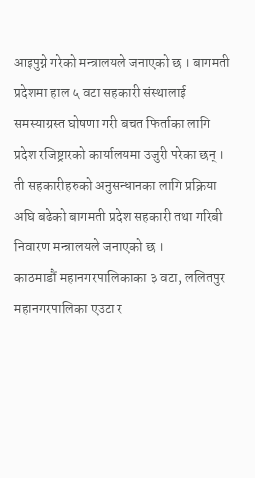आइपुग्ने गरेको मन्त्रालयले जनाएको छ । बागमती प्रदेशमा हाल ५ वटा सहकारी संस्थालाई समस्याग्रस्त घोषणा गरी बचत फिर्ताका लागि प्रदेश रजिष्ट्रारको कार्यालयमा उजुरी परेका छन् । ती सहकारीहरुको अनुसन्धानका लागि प्रक्रिया अघि बढेको बागमती प्रदेश सहकारी तथा गरिबी निवारण मन्त्रालयले जनाएको छ ।
काठमाडौं महानगरपालिकाका ३ वटा, ललितपुर महानगरपालिका एउटा र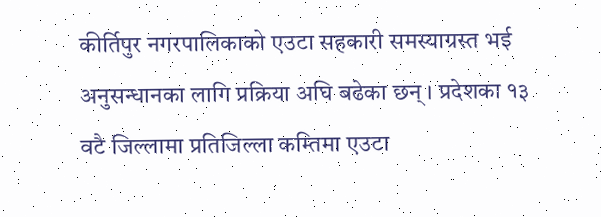कीर्तिपुर नगरपालिकाको एउटा सहकारी समस्याग्रस्त भई अनुसन्धानका लागि प्रक्रिया अघि बढेका छन् । प्रदेशका १३ वटै जिल्लामा प्रतिजिल्ला कम्तिमा एउटा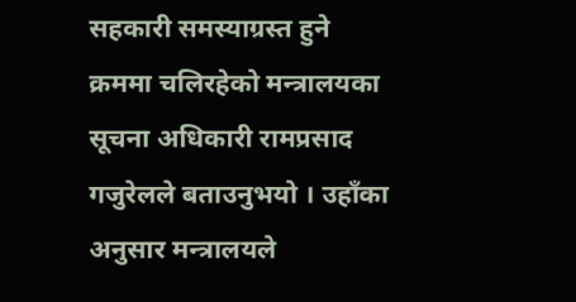सहकारी समस्याग्रस्त हुने क्रममा चलिरहेको मन्त्रालयका सूचना अधिकारी रामप्रसाद गजुरेलले बताउनुभयो । उहाँका अनुसार मन्त्रालयले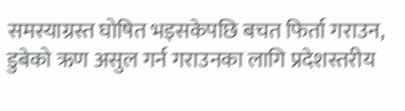समस्याग्रस्त घोषित भइसकेपछि बचत फिर्ता गराउन, डुबेको ऋण असुल गर्न गराउनका लागि प्रदेशस्तरीय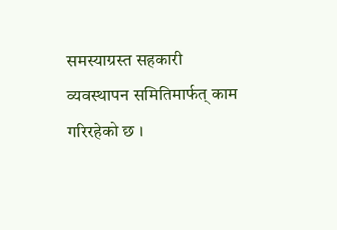समस्याग्रस्त सहकारी व्यवस्थापन समितिमार्फत् काम गरिरहेको छ ।